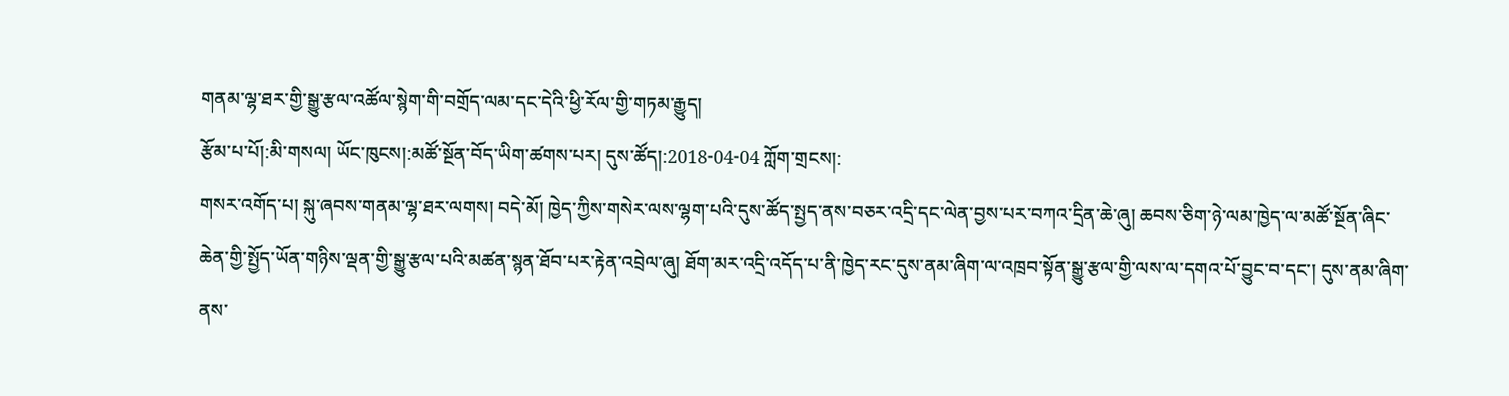གནམ་ལྷ་ཐར་གྱི་སྒྱུ་རྩལ་འཚོལ་སྙེག་གི་བགྲོད་ལམ་དང་དེའི་ཕྱི་རོལ་གྱི་གཏམ་རྒྱུད།
རྩོམ་པ་པོ།:མི་གསལ། ཡོང་ཁུངས།:མཚོ་སྔོན་བོད་ཡིག་ཚགས་པར། དུས་ཚོད།:2018-04-04 ཀློག་གྲངས།:
གསར་འགོད་པ། སྐུ་ཞབས་གནམ་ལྷ་ཐར་ལགས། བདེ་མོ། ཁྱེད་ཀྱིས་གསེར་ལས་ལྷག་པའི་དུས་ཚོད་སྤྱད་ནས་བཅར་འདྲི་དང་ལེན་བྱས་པར་བཀའ་དྲིན་ཆེ་ཞུ། ཆབས་ཅིག་ཉེ་ལམ་ཁྱེད་ལ་མཚོ་སྔོན་ཞིང་ཆེན་གྱི་སྤྱོད་ཡོན་གཉིས་ལྡན་གྱི་སྒྱུ་རྩལ་པའི་མཚན་སྙན་ཐོབ་པར་རྟེན་འབྲེལ་ཞུ། ཐོག་མར་འདྲི་འདོད་པ་ནི་ཁྱེད་རང་དུས་ནམ་ཞིག་ལ་འཁྲབ་སྟོན་སྒྱུ་རྩལ་གྱི་ལས་ལ་དགའ་པོ་བྱུང་བ་དང་། དུས་ནམ་ཞིག་ནས་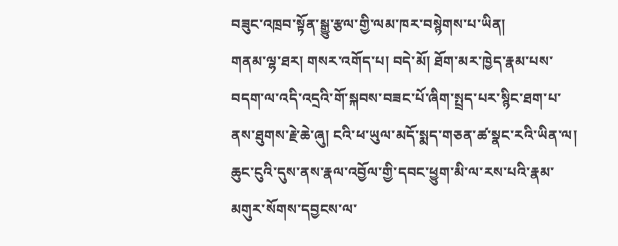བཟུང་འཁྲབ་སྟོན་སྒྱུ་རྩལ་གྱི་ལམ་ཁར་བསྙེགས་པ་ཡིན།
གནམ་ལྷ་ཐར། གསར་འགོད་པ། བདེ་མོ། ཐོག་མར་ཁྱེད་རྣམ་པས་བདག་ལ་འདི་འདྲའི་གོ་སྐབས་བཟང་པོ་ཞིག་སྤྲད་པར་སྙིང་ཐག་པ་ནས་ཐུགས་རྗེ་ཆེ་ཞུ། ངའི་ཕ་ཡུལ་མདོ་སྨད་གཅན་ཚ་སྣང་རའི་ཡིན་ལ། ཆུང་ངུའི་དུས་ནས་རྣལ་འབྱོལ་གྱི་དབང་ཕྱུག་མི་ལ་རས་པའི་རྣམ་མགུར་སོགས་དབྱངས་ལ་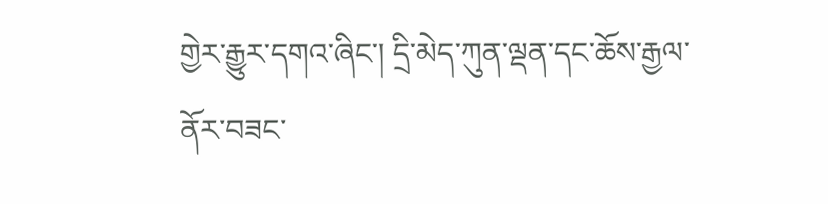གྱེར་རྒྱུར་དགའ་ཞིང་། དྲི་མེད་ཀུན་ལྡན་དང་ཆོས་རྒྱལ་ནོར་བཟང་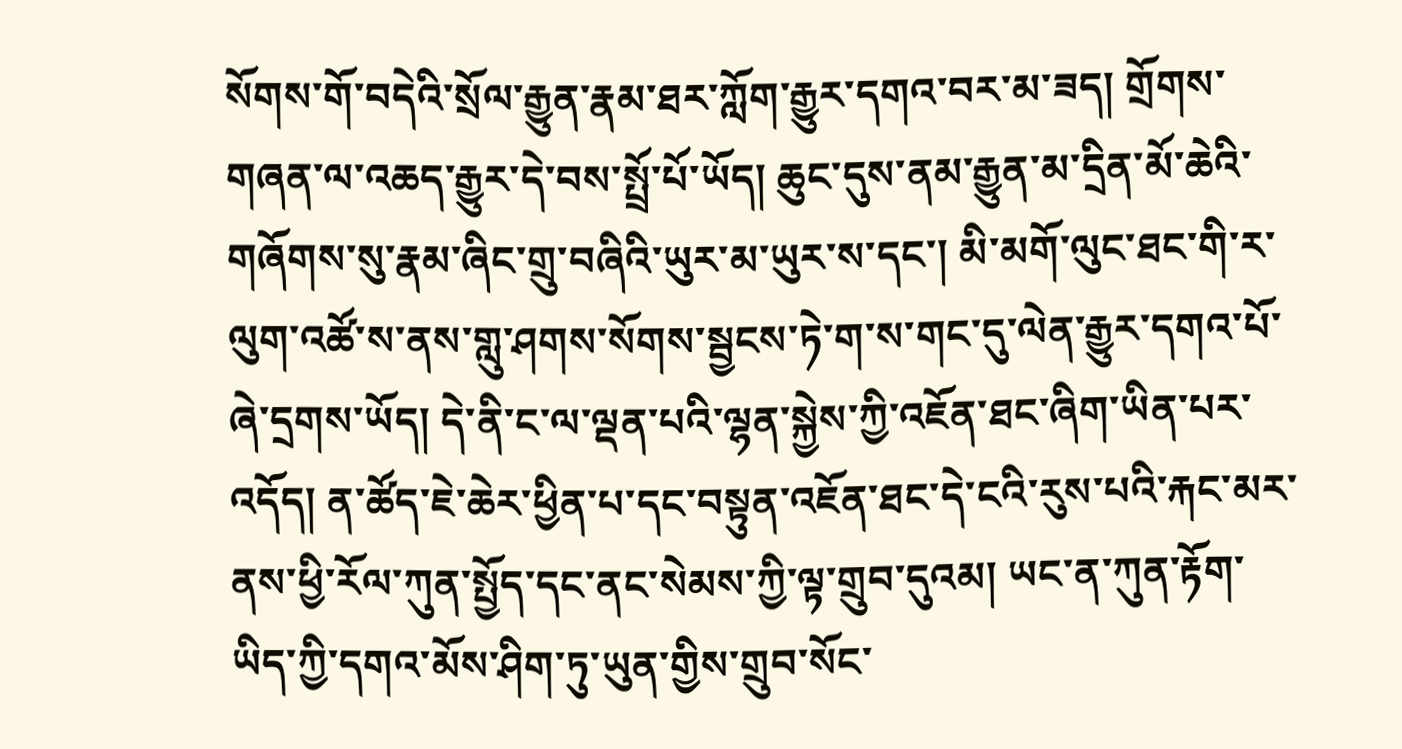སོགས་གོ་བདེའི་སྲོལ་རྒྱུན་རྣམ་ཐར་ཀློག་རྒྱུར་དགའ་བར་མ་ཟད། གྲོགས་གཞན་ལ་འཆད་རྒྱུར་དེ་བས་སྤྲོ་པོ་ཡོད། ཆུང་དུས་ནམ་རྒྱུན་མ་དྲིན་མོ་ཆེའི་གཞོགས་སུ་རྣམ་ཞིང་གྲུ་བཞིའི་ཡུར་མ་ཡུར་ས་དང་། མི་མགོ་ལུང་ཐང་གི་ར་ལུག་འཚོ་ས་ནས་གླུ་ཤགས་སོགས་སྦྱངས་ཏེ་ག་ས་གང་དུ་ལེན་རྒྱུར་དགའ་པོ་ཞེ་དྲགས་ཡོད། དེ་ནི་ང་ལ་ལྡན་པའི་ལྷན་སྐྱེས་ཀྱི་འཇོན་ཐང་ཞིག་ཡིན་པར་འདོད། ན་ཚོད་ཇེ་ཆེར་ཕྱིན་པ་དང་བསྟུན་འཇོན་ཐང་དེ་ངའི་རུས་པའི་རྐང་མར་ནས་ཕྱི་རོལ་ཀུན་སྤྱོད་དང་ནང་སེམས་ཀྱི་ལྟ་གྲུབ་དུའམ། ཡང་ན་ཀུན་རྟོག་ཡིད་ཀྱི་དགའ་མོས་ཤིག་ཏུ་ཡུན་གྱིས་གྲུབ་སོང་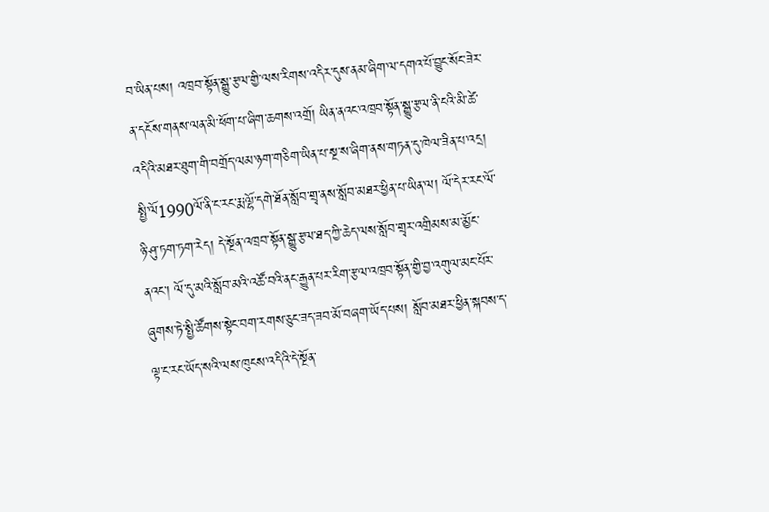བ་ཡིན་པས། འཁྲབ་སྟོན་སྒྱུ་རྩལ་གྱི་ལས་རིགས་འདིར་དུས་ནམ་ཞིག་ལ་དགའ་པོ་བྱུང་སོང་ཟེར་ན་དངོས་གནས་ལན་མི་ཕོག་པ་ཞིག་ཆགས་འགྲོ། ཡིན་ནའང་འཁྲབ་སྟོན་སྒྱུ་རྩལ་ནི་ངའི་མི་ཚེ་འདིའི་མཐར་ཐུག་གི་བགྲོད་ལམ་ཉག་གཅིག་ཡིན་པ་སྔ་ས་ཞིག་ནས་གཏན་དུ་ཁེལ་ཟིན་པ་འདྲ། སྤྱི་ལོ1990ལོ་ནི་ང་རང་རྨ་ལྷོ་དགེ་ཐོན་སློབ་གྲྭ་ནས་སློབ་མཐར་ཕྱིན་པ་ཡིན་ལ། ལོ་དེར་རང་ལོ་ཉི་ཤུ་ཏག་ཏག་རེད། དེ་སྔོན་འཁྲབ་སྟོན་སྒྱུ་རྩལ་ཐད་ཀྱི་ཆེད་ལས་སློབ་གྲྭར་འགྲིམས་མ་མྱོང་ནའང་། ལོ་དུ་མའི་སློབ་མའི་འཚོ་བའི་ནང་རྒྱུན་པར་རིག་རྩལ་འཁྲབ་སྟོན་གྱི་བྱ་འགུལ་མང་པོར་ཞུགས་ཏེ་སྤྱི་ཚོགས་སྟེང་བག་རགས་ཅུང་ཟད་ཟབ་མོ་བཞག་ཡོད་པས། སློབ་མཐར་ཕྱིན་སྐབས་ད་ལྟ་ང་རང་ཡོད་སའི་ལས་ཁུངས་འདིའི་དེ་སྔོན་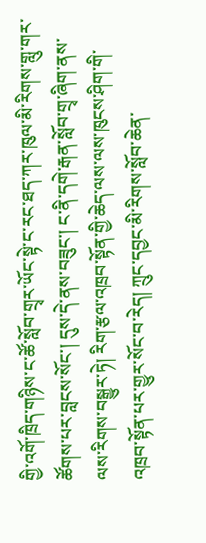གྱི་འགོ་ཁྲིད་གཉིས་ང་ཚོ་སློབ་གྲྭར་ཡོང་སྟེ་ང་རང་ཐད་ཀར་ཁུལ་མི་རིགས་གླུ་གར་ཚོགས་པར་བླངས་སོང་། དུས་དེ་ནས་བཟུང་། ང་ནི་དགེ་རྒན་སློབ་གྲྭ་ཞིག་ནས་ལས་རིགས་བསྒྱུར་ཏེ། རིག་རྩལ་འཁྲབ་སྟོན་གྱི་ཆེད་ལས་ལས་ཁུངས་ཤིག་གི་འཁྲབ་སྟོན་པར་གྱུར་སོང་བ་རེད། ཀྲུང་དབྱང་མི་རིགས་སློབ་ཆེན་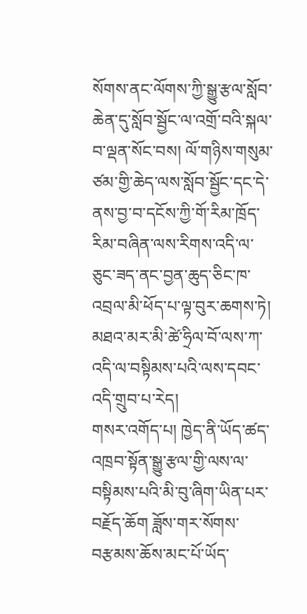སོགས་ནང་ལོགས་ཀྱི་སྒྱུ་རྩལ་སློབ་ཆེན་དུ་སློབ་སྦྱོང་ལ་འགྲོ་བའི་སྐལ་བ་ལྡན་སོང་བས། ལོ་གཉིས་གསུམ་ཙམ་གྱི་ཆེད་ལས་སློབ་སྦྱོང་དང་དེ་ནས་བྱ་བ་དངོས་ཀྱི་གོ་རིམ་ཁྲོད་རིམ་བཞིན་ལས་རིགས་འདི་ལ་ཅུང་ཟད་ནང་བྱན་ཆུད་ཅིང་ཁ་འབྲལ་མི་ཕོད་པ་ལྟ་བུར་ཆགས་ཏེ། མཐའ་མར་མི་ཚེ་ཧྲིལ་བོ་ལས་ཀ་འདི་ལ་བསྟིམས་པའི་ལས་དབང་འདི་གྲུབ་པ་རེད།
གསར་འགོད་པ། ཁྱེད་ནི་ཡོད་ཚད་འཁྲབ་སྟོན་སྒྱུ་རྩལ་གྱི་ལས་ལ་བསྟིམས་པའི་མི་བུ་ཞིག་ཡིན་པར་བརྗོད་ཆོག ཟློས་གར་སོགས་བརྩམས་ཆོས་མང་པོ་ཡོད་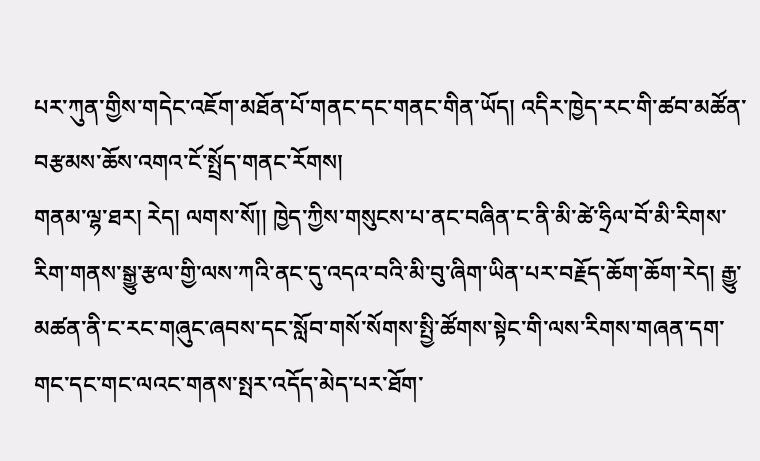པར་ཀུན་གྱིས་གདེང་འཇོག་མཐོན་པོ་གནང་དང་གནང་གིན་ཡོད། འདིར་ཁྱེད་རང་གི་ཚབ་མཚོན་བརྩམས་ཆོས་འགའ་ངོ་སྤྲོད་གནང་རོགས།
གནམ་ལྷ་ཐར། རེད། ལགས་སོ།། ཁྱེད་ཀྱིས་གསུངས་པ་ནང་བཞིན་ང་ནི་མི་ཚེ་ཧྲིལ་བོ་མི་རིགས་རིག་གནས་སྒྱུ་རྩལ་གྱི་ལས་ཀའི་ནང་དུ་འདའ་བའི་མི་བུ་ཞིག་ཡིན་པར་བརྗོད་ཆོག་ཆོག་རེད། རྒྱུ་མཚན་ནི་ང་རང་གཞུང་ཞབས་དང་སློབ་གསོ་སོགས་སྤྱི་ཚོགས་སྟེང་གི་ལས་རིགས་གཞན་དག་གང་དང་གང་ལའང་གནས་སྤར་འདོད་མེད་པར་ཐོག་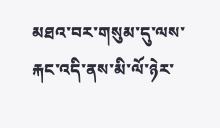མཐའ་བར་གསུམ་དུ་ལས་རྐང་འདི་ནས་མི་ལོ་ཉེར་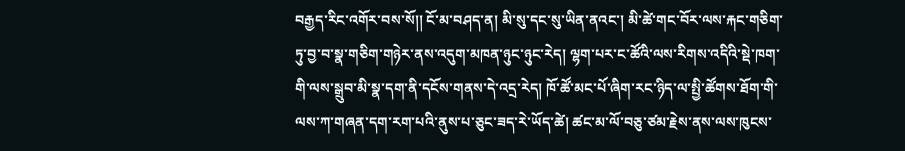བརྒྱད་རིང་འགོར་བས་སོ།། ངོ་མ་བཤད་ན། མི་སུ་དང་སུ་ཡིན་ནའང་། མི་ཚེ་གང་བོར་ལས་རྐང་གཅིག་ཏུ་བྱ་བ་སྣ་གཅིག་གཉེར་ནས་འདུག་མཁན་ཉུང་ཉུང་རེད། ལྷག་པར་ང་ཚོའི་ལས་རིགས་འདིའི་སྡེ་ཁག་གི་ལས་སྒྲུབ་མི་སྣ་དག་ནི་དངོས་གནས་དེ་འདྲ་རེད། ཁོ་ཚོ་མང་པོ་ཞིག་རང་ཉིད་ལ་སྤྱི་ཚོགས་ཐོག་གི་ལས་ཀ་གཞན་དག་རག་པའི་ནུས་པ་ཅུང་ཟད་རེ་ཡོད་ཚེ། ཚང་མ་ལོ་བཅུ་ཙམ་རྗེས་ནས་ལས་ཁུངས་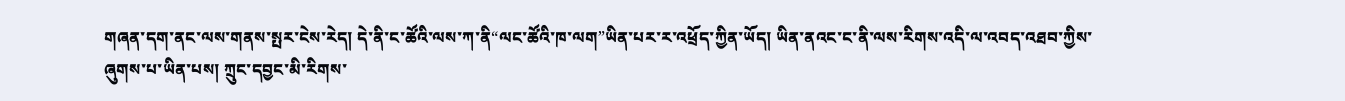གཞན་དག་ནང་ལས་གནས་སྤར་ངེས་རེད། དེ་ནི་ང་ཚོའི་ལས་ཀ་ནི“ལང་ཚོའི་ཁ་ལག”ཡིན་པར་ར་འཕྲོད་ཀྱིན་ཡོད། ཡིན་ནའང་ང་ནི་ལས་རིགས་འདི་ལ་འབད་འཐབ་ཀྱིས་ཞུགས་པ་ཡིན་པས། ཀྲུང་དབྱང་མི་རིགས་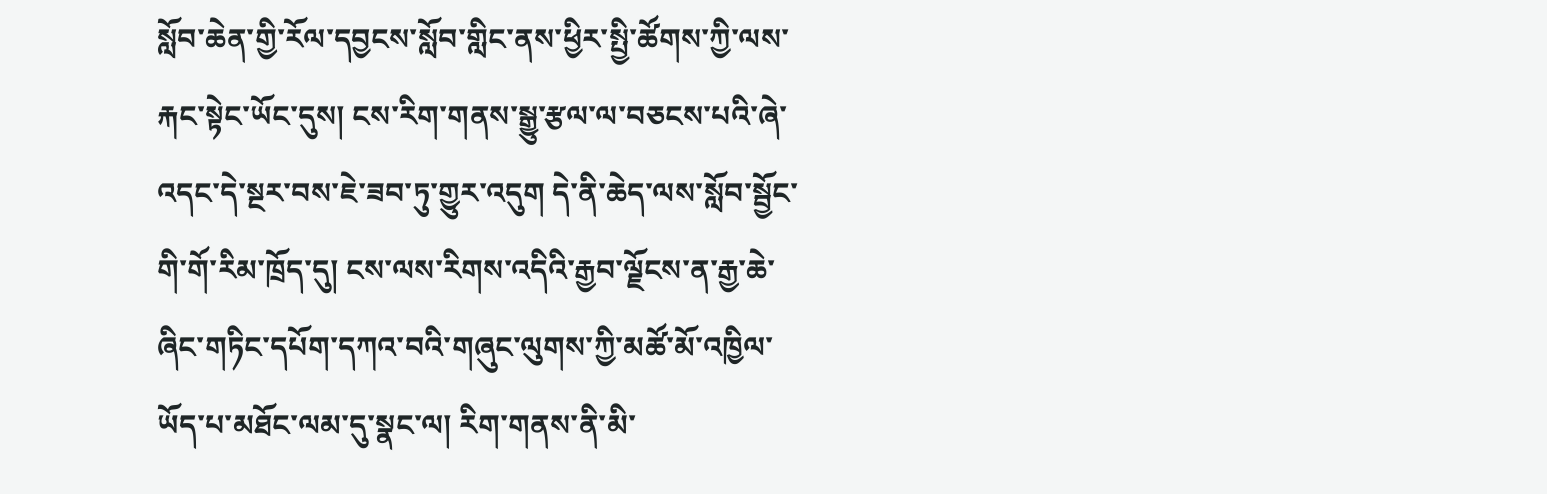སློབ་ཆེན་གྱི་རོལ་དབྱངས་སློབ་གླིང་ནས་ཕྱིར་སྤྱི་ཚོགས་ཀྱི་ལས་རྐང་སྟེང་ཡོང་དུས། ངས་རིག་གནས་སྒྱུ་རྩལ་ལ་བཅངས་པའི་ཞེ་འདང་དེ་སྔར་བས་ཇེ་ཟབ་ཏུ་གྱུར་འདུག དེ་ནི་ཆེད་ལས་སློབ་སྦྱོང་གི་གོ་རིམ་ཁྲོད་དུ། ངས་ལས་རིགས་འདིའི་རྒྱབ་ལྗོངས་ན་རྒྱ་ཆེ་ཞིང་གཏིང་དཔོག་དཀའ་བའི་གཞུང་ལུགས་ཀྱི་མཚོ་མོ་འཁྱིལ་ཡོད་པ་མཐོང་ལམ་དུ་སྣང་ལ། རིག་གནས་ནི་མི་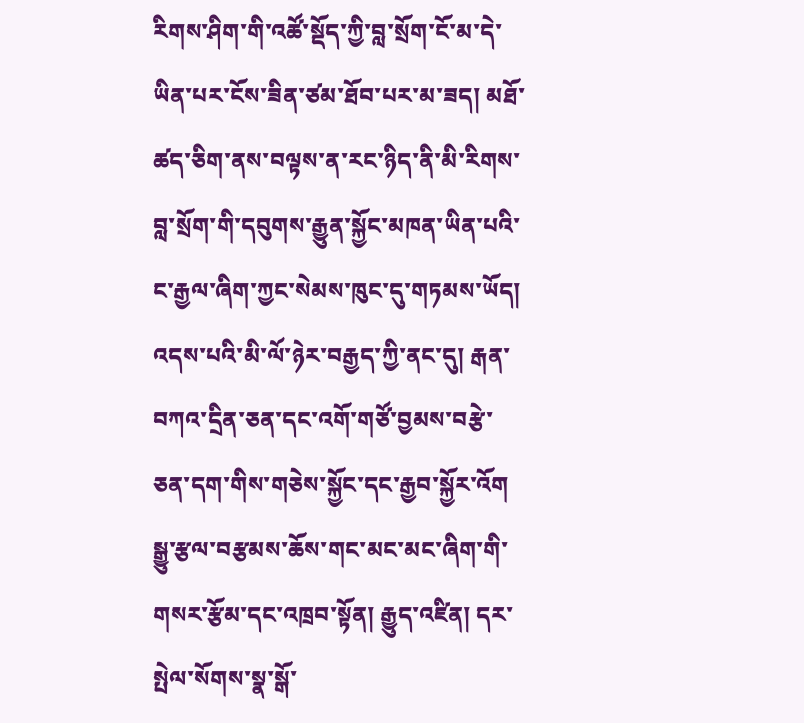རིགས་ཤིག་གི་འཚོ་སྡོད་ཀྱི་བླ་སྲོག་ངོ་མ་དེ་ཡིན་པར་ངོས་ཟིན་ཙམ་ཐོབ་པར་མ་ཟད། མཐོ་ཚད་ཅིག་ནས་བལྟས་ན་རང་ཉིད་ནི་མི་རིགས་བླ་སྲོག་གི་དབུགས་རྒྱུན་སྐྱོང་མཁན་ཡིན་པའི་ང་རྒྱལ་ཞིག་ཀྱང་སེམས་ཁུང་དུ་གཏམས་ཡོད། འདས་པའི་མི་ལོ་ཉེར་བརྒྱད་ཀྱི་ནང་དུ། རྒན་བཀའ་དྲིན་ཅན་དང་འགོ་གཙོ་བྱམས་བརྩེ་ཅན་དག་གིས་གཅེས་སྐྱོང་དང་རྒྱབ་སྐྱོར་འོག སྒྱུ་རྩལ་བརྩམས་ཆོས་གང་མང་མང་ཞིག་གི་གསར་རྩོམ་དང་འཁྲབ་སྟོན། རྒྱུད་འཛིན། དར་སྤེལ་སོགས་སྣ་སྒོ་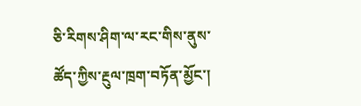ཅི་རིགས་ཤིག་ལ་རང་གིས་ནུས་ཚོད་ཀྱིས་རྔུལ་ཁྲག་བཏོན་མྱོང་།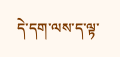དེ་དག་ལས་ད་ལྟ་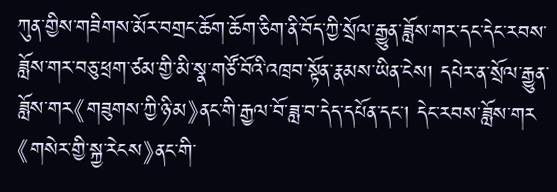ཀུན་གྱིས་གཟིགས་མོར་བགྲང་ཆོག་ཆོག་ཅིག་ནི་བོད་ཀྱི་སྲོལ་རྒྱུན་ཟློས་གར་དང་དེང་རབས་ཟློས་གར་བཅུ་ཕྲག་ཙམ་གྱི་མི་སྣ་གཙོ་བོའི་འཁྲབ་སྟོན་རྣམས་ཡིན་ངེས། དཔེར་ན་སྲོལ་རྒྱུན་ཟློས་གར《གཟུགས་ཀྱི་ཉི་མ》ནང་གི་རྒྱལ་བོ་ཟླ་བ་དེད་དཔོན་དང་། དེང་རབས་ཟློས་གར《གསེར་གྱི་སྐྱ་རེངས》ནང་གི་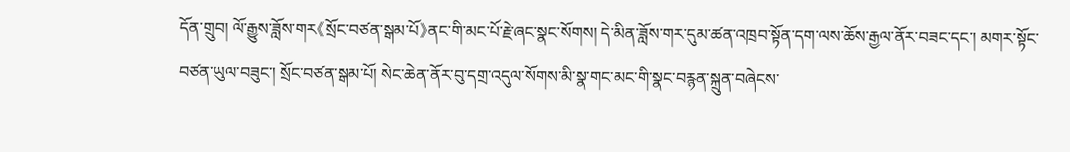དོན་གྲུབ། ལོ་རྒྱུས་ཟློས་གར《སྲོང་བཙན་སྒམ་པོ》ནང་གི་མང་པོ་རྗེ་ཞང་སྣང་སོགས། དེ་མིན་ཟློས་གར་དུམ་ཚན་འཁྲབ་སྟོན་དག་ལས་ཆོས་རྒྱལ་ནོར་བཟང་དང་། མགར་སྟོང་བཙན་ཡུལ་བཟུང་། སྲོང་བཙན་སྒམ་པོ། སེང་ཆེན་ནོར་བུ་དགྲ་འདུལ་སོགས་མི་སྣ་གང་མང་གི་སྣང་བརྙན་སྐྲུན་བཞེངས་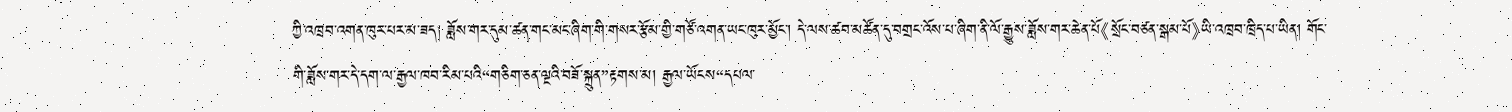ཀྱི་འཁྲབ་འགན་ཁུར་པར་མ་ཟད། ཟློས་གར་དུམ་ཚན་གང་མང་ཞིག་གི་གསར་རྩོམ་གྱི་གཙོ་འགན་ཡང་ཁུར་མྱོང་། དེ་ལས་ཚབ་མཚོན་དུ་བགྲང་འོས་པ་ཞིག་ནི་ལོ་རྒྱུས་ཟློས་གར་ཆེན་པོ《སྲོང་བཙན་སྒམ་པོ》ཡི་འཁྲབ་ཁྲིད་པ་ཡིན། གོང་གི་ཟློས་གར་དེ་དག་ལ་རྒྱལ་ཁབ་རིམ་པའི“གཅིག་ཅན་ལྔའི་བཟོ་སྐྲུན”རྟགས་མ། རྒྱལ་ཡོངས“དཔལ་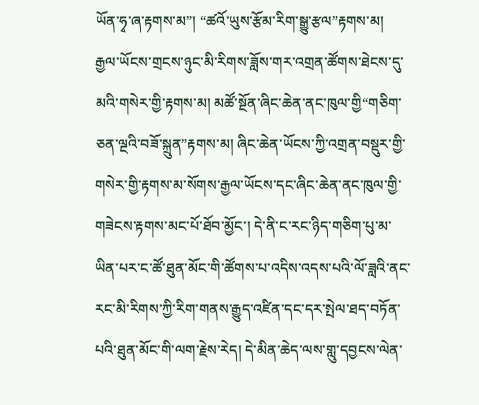ཡོན་ཧྭ་ཞ་རྟགས་མ”། “ཚའོ་ཡུས་རྩོམ་རིག་སྒྱུ་རྩལ”རྟགས་མ། རྒྱལ་ཡོངས་གྲངས་ཉུང་མི་རིགས་ཟློས་གར་འགྲན་ཚོགས་ཐེངས་དུ་མའི་གསེར་གྱི་རྟགས་མ། མཚོ་སྔོན་ཞིང་ཆེན་ནང་ཁུལ་གྱི“གཅིག་ཅན་ལྔའི་བཟོ་སྐྲུན”རྟགས་མ། ཞིང་ཆེན་ཡོངས་ཀྱི་འགྲན་བསྡུར་གྱི་གསེར་གྱི་རྟགས་མ་སོགས་རྒྱལ་ཡོངས་དང་ཞིང་ཆེན་ནང་ཁུལ་གྱི་གཟེངས་རྟགས་མང་པོ་ཐོབ་མྱོང་། དེ་ནི་ང་རང་ཉིད་གཅིག་པུ་མ་ཡིན་པར་ང་ཚོ་ཐུན་མོང་གི་ཚོགས་པ་འདིས་འདས་པའི་ལོ་ཟླའི་ནང་རང་མི་རིགས་ཀྱི་རིག་གནས་རྒྱུད་འཛིན་དང་དར་སྤེལ་ཐད་བཏོན་པའི་ཐུན་མོང་གི་ལག་རྗེས་རེད། དེ་མིན་ཆེད་ལས་གླུ་དབྱངས་ལེན་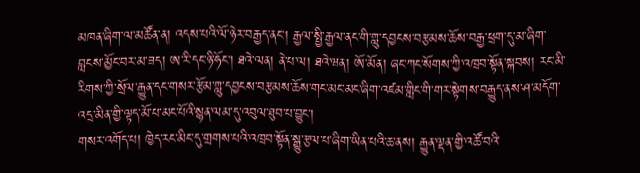མཁན་ཞིག་ལ་མཚོན་ན། འདས་པའི་ལོ་ཉེར་བརྒྱད་ནང་། རྒྱལ་སྤྱི་རྒྱལ་ནང་གི་གླུ་དབྱངས་བརྩམས་ཆོས་བརྒྱ་ཕྲག་དུ་མ་ཞིག་བླངས་མྱོང་བར་མ་ཟད། ཨ་རི་དང་ཉི་ཧོང་། ཐའེ་ལན། ནེ་པ་ལ། ཐའེ་ཝན། ཨོ་མོན། ཞང་ཀང་སོགས་ཀྱི་འཁྲབ་སྟོན་སྐབས། རང་མི་རིགས་ཀྱི་སྲོལ་རྒྱུན་དང་གསར་རྩོམ་གླུ་དབྱངས་བརྩམས་ཆོས་གང་མང་མང་ཞིག་འཛམ་གླིང་གི་གར་སྟེགས་བརྒྱུད་ནས་ཤ་མདོག་འདྲ་མིན་གྱི་ལྟད་མོ་པ་མང་པོའི་སྙན་ལམ་དུ་འབུལ་ཐུབ་པ་བྱུང་།
གསར་འགོད་པ། ཁྱེད་རང་མིང་དུ་གྲགས་པའི་འཁྲབ་སྟོན་སྒྱུ་རྩལ་པ་ཞིག་ཡིན་པའི་ཆ་ནས། རྒྱུན་ལྡན་གྱི་འཚོ་བའི་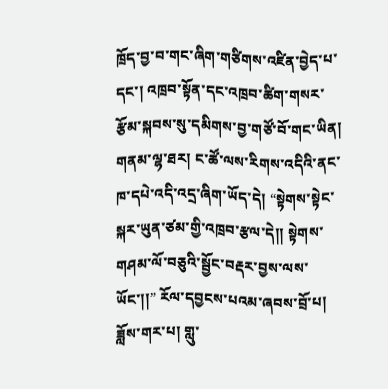ཁྲོད་བྱ་བ་གང་ཞིག་གཙིགས་འཛིན་བྱེད་པ་དང་། འཁྲབ་སྟོན་དང་འཁྲབ་ཚིག་གསར་རྩོམ་སྐབས་སུ་དམིགས་བྱ་གཙོ་བོ་གང་ཡིན།
གནམ་ལྷ་ཐར། ང་ཚོ་ལས་རིགས་འདིའི་ནང་ཁ་དཔེ་འདི་འདྲ་ཞིག་ཡོད་དེ། “སྟེགས་སྟེང་སྐར་ཡུན་ཙམ་གྱི་འཁྲབ་རྩལ་དེ།། སྟེགས་གཤམ་ལོ་བཅུའི་སྦྱོང་བརྡར་བྱས་ལས་ཡོང་།།” རོལ་དབྱངས་པའམ་ཞབས་བྲོ་པ། ཟློས་གར་པ། གླུ་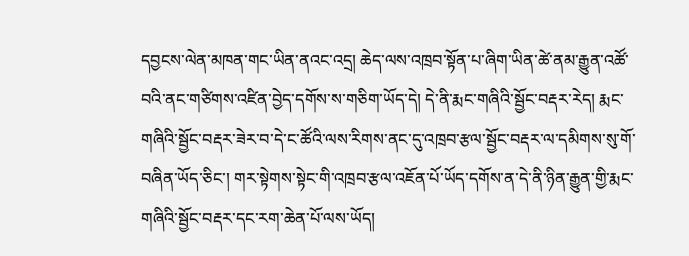དབྱངས་ལེན་མཁན་གང་ཡིན་ནའང་འདྲ། ཆེད་ལས་འཁྲབ་སྟོན་པ་ཞིག་ཡིན་ཚེ་ནམ་རྒྱུན་འཚོ་བའི་ནང་གཙིགས་འཛིན་བྱེད་དགོས་ས་གཅིག་ཡོད་དེ། དེ་ནི་རྨང་གཞིའི་སྦྱོང་བརྡར་རེད། རྨང་གཞིའི་སྦྱོང་བརྡར་ཟེར་བ་དེ་ང་ཚོའི་ལས་རིགས་ནང་དུ་འཁྲབ་རྩལ་སྦྱོང་བརྡར་ལ་དམིགས་སུ་གོ་བཞིན་ཡོད་ཅིང་། གར་སྟེགས་སྟེང་གི་འཁྲབ་རྩལ་འཇོན་པོ་ཡོད་དགོས་ན་དེ་ནི་ཉིན་རྒྱུན་གྱི་རྨང་གཞིའི་སྦྱོང་བརྡར་དང་རག་ཆེན་པོ་ལས་ཡོད།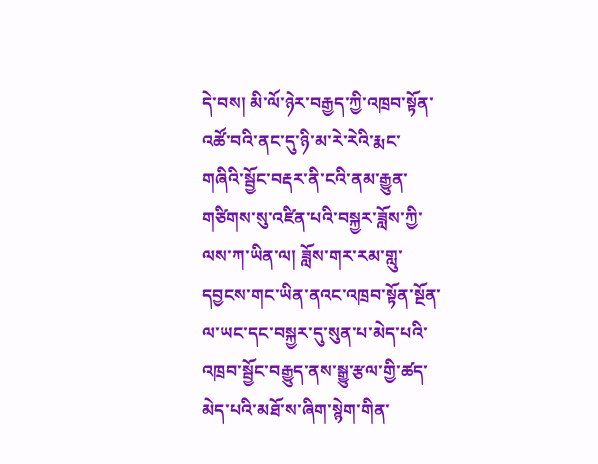དེ་བས། མི་ལོ་ཉེར་བརྒྱད་ཀྱི་འཁྲབ་སྟོན་འཚོ་བའི་ནང་དུ་ཉི་མ་རེ་རེའི་རྨང་གཞིའི་སྦྱོང་བརྡར་ནི་ངའི་ནམ་རྒྱུན་གཙིགས་སུ་འཛིན་པའི་བསྐྱར་ཟློས་ཀྱི་ལས་ཀ་ཡིན་ལ། ཟློས་གར་རམ་གླུ་དབྱངས་གང་ཡིན་ནའང་འཁྲབ་སྟོན་སྔོན་ལ་ཡང་དང་བསྐྱར་དུ་སུན་པ་མེད་པའི་འཁྲབ་སྦྱོང་བརྒྱུད་ནས་སྒྱུ་རྩལ་གྱི་ཚད་མེད་པའི་མཐོ་ས་ཞིག་སྙེག་གིན་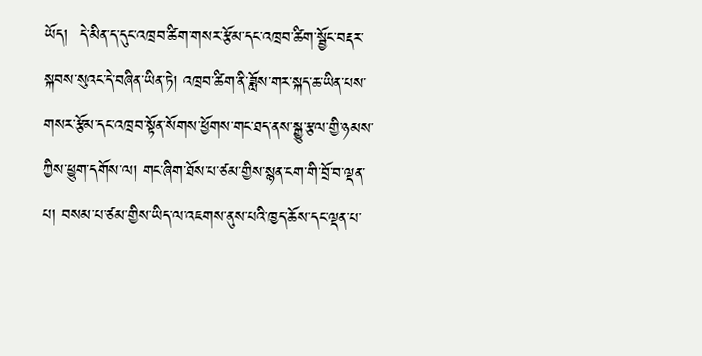ཡོད།  དེ་མིན་ད་དུང་འཁྲབ་ཚིག་གསར་རྩོམ་དང་འཁྲབ་ཚིག་སྦྱོང་བརྡར་སྐབས་སུའང་དེ་བཞིན་ཡིན་ཏེ། འཁྲབ་ཚིག་ནི་ཟློས་གར་སྐད་ཆ་ཡིན་པས་གསར་རྩོམ་དང་འཁྲབ་སྟོན་སོགས་ཕྱོགས་གང་ཐད་ནས་སྒྱུ་རྩལ་གྱི་ཉམས་ཀྱིས་ཕྱུག་དགོས་ལ། གང་ཞིག་ཐོས་པ་ཙམ་གྱིས་སྙན་ངག་གི་བྲོ་བ་ལྡན་པ། བསམ་པ་ཙམ་གྱིས་ཡིད་ལ་འཇགས་ནུས་པའི་ཁྱད་ཆོས་དང་ལྡན་པ་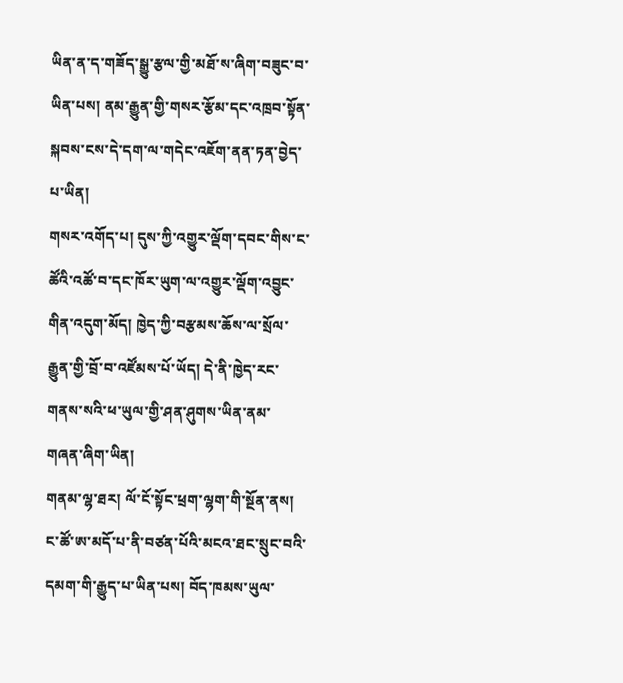ཡིན་ན་ད་གཟོད་སྒྱུ་རྩལ་གྱི་མཐོ་ས་ཞིག་བཟུང་བ་ཡིན་པས། ནམ་རྒྱུན་གྱི་གསར་རྩོམ་དང་འཁྲབ་སྟོན་སྐབས་ངས་དེ་དག་ལ་གདེང་འཇོག་ནན་ཏན་བྱེད་པ་ཡིན།
གསར་འགོད་པ། དུས་ཀྱི་འགྱུར་ལྡོག་དབང་གིས་ང་ཚོའི་འཚོ་བ་དང་ཁོར་ཡུག་ལ་འགྱུར་ལྡོག་འབྱུང་གིན་འདུག་མོད། ཁྱེད་ཀྱི་བརྩམས་ཆོས་ལ་སྲོལ་རྒྱུན་གྱི་བྲོ་བ་འཛོམས་པོ་ཡོད། དེ་ནི་ཁྱེད་རང་གནས་སའི་ཕ་ཡུལ་གྱི་ཤན་ཤུགས་ཡིན་ནམ་གཞན་ཞིག་ཡིན།
གནམ་ལྷ་ཐར། ལོ་ངོ་སྟོང་ཕྲག་ལྷག་གི་སྔོན་ནས། ང་ཚོ་ཨ་མདོ་པ་ནི་བཙན་པོའི་མངའ་ཐང་སྲུང་བའི་དམག་གི་རྒྱུད་པ་ཡིན་པས། བོད་ཁམས་ཡུལ་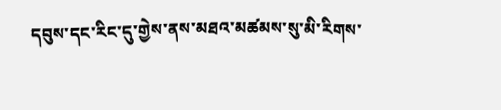དབུས་དང་རིང་དུ་གྱེས་ནས་མཐའ་མཚམས་སུ་མི་རིགས་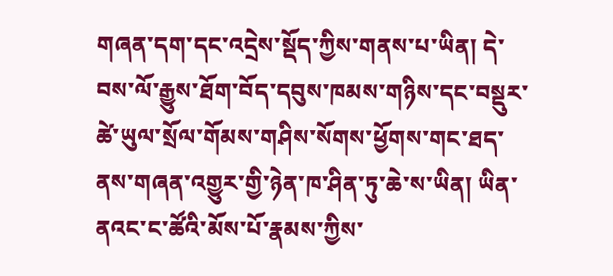གཞན་དག་དང་འདྲེས་སྡོད་ཀྱིས་གནས་པ་ཡིན། དེ་བས་ལོ་རྒྱུས་ཐོག་བོད་དབུས་ཁམས་གཉིས་དང་བསྡུར་ཚེ་ཡུལ་སྲོལ་གོམས་གཤིས་སོགས་ཕྱོགས་གང་ཐད་ནས་གཞན་འགྱུར་གྱི་ཉེན་ཁ་ཤིན་ཏུ་ཆེ་ས་ཡིན། ཡིན་ནའང་ང་ཚོའི་མོས་པོ་རྣམས་ཀྱིས་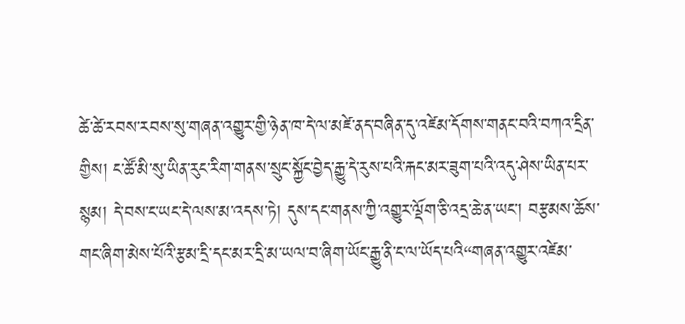ཚེ་ཚེ་རབས་རབས་སུ་གཞན་འགྱུར་གྱི་ཉེན་ཁ་དེ་ལ་མཛེ་ནད་བཞིན་དུ་འཛེམ་དོགས་གནང་བའི་བཀའ་དྲིན་གྱིས། ང་ཚོ་མི་སུ་ཡིན་རུང་རིག་གནས་སྲུང་སྐྱོང་བྱེད་རྒྱུ་དེ་རུས་པའི་རྐང་མར་ཟུག་པའི་འདུ་ཤེས་ཡིན་པར་སྙམ། དེ་བས་ང་ཡང་དེ་ལས་མ་འདས་ཏེ། དུས་དང་གནས་ཀྱི་འགྱུར་ལྡོག་ཅི་འདྲ་ཆེ་ན་ཡང་། བརྩམས་ཆོས་གང་ཞིག་མེས་པོའི་རྩམ་དྲི་དང་མར་དྲི་མ་ཡལ་བ་ཞིག་ཡོང་རྒྱུ་ནི་ང་ལ་ཡོད་པའི“གཞན་འགྱུར་འཛེམ་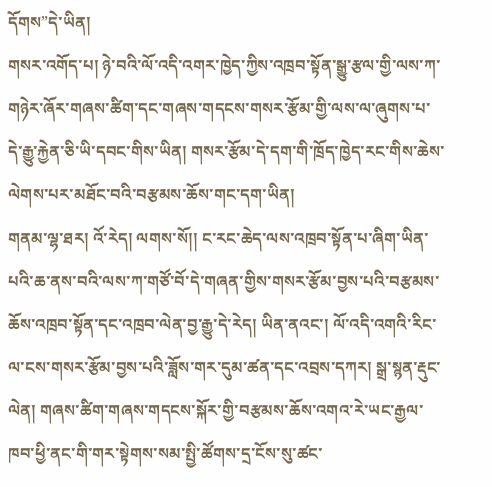དོགས”དེ་ཡིན།
གསར་འགོད་པ། ཉེ་བའི་ལོ་འདི་འགར་ཁྱེད་ཀྱིས་འཁྲབ་སྟོན་སྒྱུ་རྩལ་གྱི་ལས་ཀ་གཉེར་ཞོར་གཞས་ཚིག་དང་གཞས་གདངས་གསར་རྩོམ་གྱི་ལས་ལ་ཞུགས་པ་དེ་རྒྱུ་རྐྱེན་ཅི་ཡི་དབང་གིས་ཡིན། གསར་རྩོམ་དེ་དག་གི་ཁྲོད་ཁྱེད་རང་གིས་ཆེས་ལེགས་པར་མཐོང་བའི་བརྩམས་ཆོས་གང་དག་ཡིན།
གནམ་ལྷ་ཐར། འོ་རེད། ལགས་སོ།། ང་རང་ཆེད་ལས་འཁྲབ་སྟོན་པ་ཞིག་ཡིན་པའི་ཆ་ནས་བའི་ལས་ཀ་གཙོ་བོ་དེ་གཞན་གྱིས་གསར་རྩོམ་བྱས་པའི་བརྩམས་ཆོས་འཁྲབ་སྟོན་དང་འཁྲབ་ལེན་བྱ་རྒྱུ་དེ་རེད། ཡིན་ནའང་། ལོ་འདི་འགའི་རིང་ལ་ངས་གསར་རྩོམ་བྱས་པའི་ཟློས་གར་དུམ་ཚན་དང་འབྲས་དཀར། སྒྲ་སྙན་རྡུང་ལེན། གཞས་ཚིག་གཞས་གདངས་སྐོར་གྱི་བརྩམས་ཆོས་འགའ་རེ་ཡང་རྒྱལ་ཁབ་ཕྱི་ནང་གི་གར་སྟེགས་སམ་སྤྱི་ཚོགས་དྲ་ངོས་སུ་ཚང་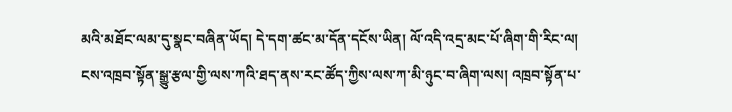མའི་མཐོང་ལམ་དུ་སྣང་བཞིན་ཡོད། དེ་དག་ཚང་མ་དོན་དངོས་ཡིན། ལོ་འདི་འདྲ་མང་པོ་ཞིག་གི་རིང་ལ། ངས་འཁྲབ་སྟོན་སྒྱུ་རྩལ་གྱི་ལས་ཀའི་ཐད་ནས་རང་ཚོད་ཀྱིས་ལས་ཀ་མི་ཉུང་བ་ཞིག་ལས། འཁྲབ་སྟོན་པ་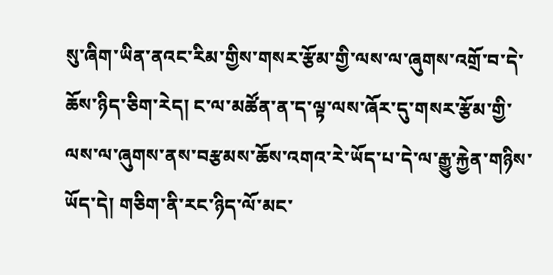སུ་ཞིག་ཡིན་ནའང་རིམ་གྱིས་གསར་རྩོམ་གྱི་ལས་ལ་ཞུགས་འགྲོ་བ་དེ་ཆོས་ཉིད་ཅིག་རེད། ང་ལ་མཚོན་ན་ད་ལྟ་ལས་ཞོར་དུ་གསར་རྩོམ་གྱི་ལས་ལ་ཞུགས་ནས་བརྩམས་ཆོས་འགའ་རེ་ཡོད་པ་དེ་ལ་རྒྱུ་རྐྱེན་གཉིས་ཡོད་དེ། གཅིག་ནི་རང་ཉིད་ལོ་མང་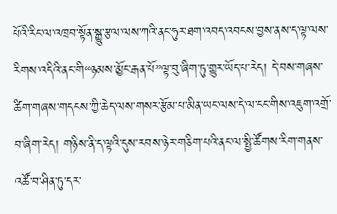པོའི་རིང་ལ་འཁྲབ་སྟོན་སྒྱུ་རྩལ་ལས་ཀའི་ནང་ཧུར་ཐག་འབད་འབངས་བྱས་ནས་ད་ལྟ་ལས་རིགས་འདིའི་ནང་གི“ཉམས་མྱོང་རྒན་པོ”ལྟ་བུ་ཞིག་ཏུ་གྱུར་ཡོད་པ་རེད། དེ་བས་གཞས་ཚིག་གཞས་གདངས་ཀྱི་ཆེད་ལས་གསར་རྩོམ་པ་མིན་ཡང་ལས་དེ་ལ་ངང་གིས་འཇུག་འགྲོ་བ་ཞིག་རེད། གཉིས་ནི་ད་ལྟའི་དུས་རབས་ཉེར་གཅིག་པའི་ནང་ལ་སྤྱི་ཚོགས་རིག་གནས་འཚོ་བ་ཤིན་ཏུ་དར་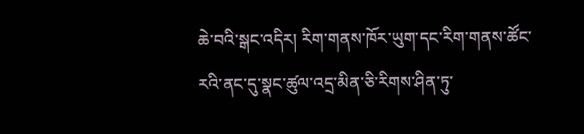ཆེ་བའི་སྒང་འདིར། རིག་གནས་ཁོར་ཡུག་དང་རིག་གནས་ཚོང་རའི་ནང་དུ་སྣང་ཚུལ་འདྲ་མིན་ཅི་རིགས་ཤིན་ཏུ་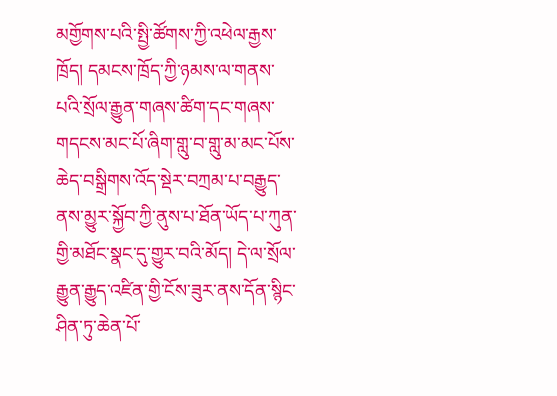མགྱོགས་པའི་སྤྱི་ཚོགས་ཀྱི་འཕེལ་རྒྱས་ཁྲོད། དམངས་ཁྲོད་ཀྱི་ཉམས་ལ་གནས་པའི་སྲོལ་རྒྱུན་གཞས་ཚིག་དང་གཞས་གདངས་མང་པོ་ཞིག་གླུ་བ་གླུ་མ་མང་པོས་ཆེད་བསྒྲིགས་འོད་སྡེར་བཀྲམ་པ་བརྒྱུད་ནས་མྱུར་སྐྱོབ་ཀྱི་ནུས་པ་ཐོན་ཡོད་པ་ཀུན་གྱི་མཐོང་སྣང་དུ་གྱུར་བའི་མོད། དེ་ལ་སྲོལ་རྒྱུན་རྒྱུད་འཛིན་གྱི་ངོས་ཟུར་ནས་དོན་སྙིང་ཤིན་ཏུ་ཆེན་པོ་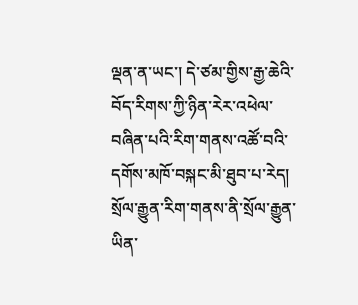ལྡན་ན་ཡང་། དེ་ཙམ་གྱིས་རྒྱ་ཆེའི་བོད་རིགས་ཀྱི་ཉིན་རེར་འཕེལ་བཞིན་པའི་རིག་གནས་འཚོ་བའི་དགོས་མཁོ་བསྐང་མི་ཐུབ་པ་རེད། སྲོལ་རྒྱུན་རིག་གནས་ནི་སྲོལ་རྒྱུན་ཡིན་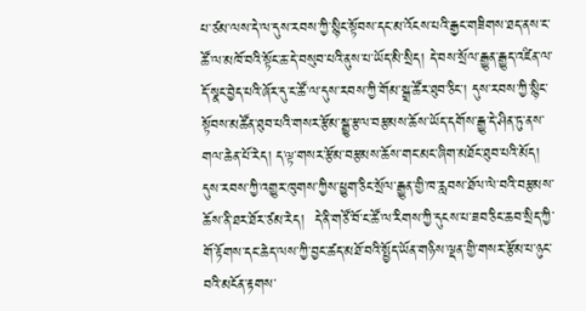པ་ཙམ་ལས་དེ་ལ་དུས་རབས་ཀྱི་སྙིང་སྟོབས་དང་མ་འོངས་པའི་རྒྱང་གཟིགས་ཐད་ནས་ང་ཚོ་ལ་མཁོ་བའི་སྟོང་ཆ་དེ་བསུབ་པའི་ནུས་པ་ཡོད་མི་སྲིད། དེ་བས་སྲོལ་རྒྱུན་རྒྱུད་འཛིན་ལ་དོ་སྣང་བྱེད་པའི་ཞོར་དུ་ང་ཚོ་ལ་དུས་རབས་ཀྱི་གོམ་སྒྲ་ཚོར་ཐུབ་ཅིང་། དུས་རབས་ཀྱི་སྙིང་སྟོབས་མཚོན་ཐུབ་པའི་གསར་རྩོམ་སྒྱུ་རྩལ་བརྩམས་ཆོས་ཡོད་དགོས་རྒྱུ་དེ་ཤིན་ཏུ་ནས་གལ་ཆེན་པོ་རེད། ད་ལྟ་གསར་རྩོམ་བརྩམས་ཆོས་གང་མང་ཞིག་མཐོང་ཐུབ་པའི་མོད། དུས་རབས་ཀྱི་འགྱུར་ཁུགས་ཀྱིས་ཕྱུག་ཅིང་སྲོལ་རྒྱུན་གྱི་ཁ་རླབས་ཐོལ་ལེ་བའི་བརྩམས་ཆོས་ནི་ཐར་ཐོར་ཙམ་རེད།  དེ་ནི་གཙོ་བོ་ང་ཚོ་ལ་རིགས་ཀྱི་དུངས་པ་ཟབ་ཅིང་ཆབ་སྲིད་ཀྱི་གོ་རྟོགས་དང་ཆེད་ལས་ཀྱི་བྱང་ཚད་མཐོ་བའི་སྤྱོད་ཡོན་གཉིས་ལྡན་གྱི་གསར་རྩོམ་པ་ཉུང་བའི་མངོན་རྟགས་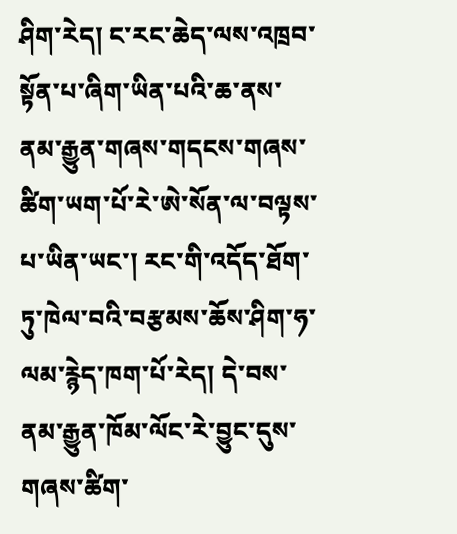ཤིག་རེད། ང་རང་ཆེད་ལས་འཁྲབ་སྟོན་པ་ཞིག་ཡིན་པའི་ཆ་ནས་ནམ་རྒྱུན་གཞས་གདངས་གཞས་ཚིག་ཡག་པོ་རེ་ཨེ་སོན་ལ་བལྟས་པ་ཡིན་ཡང་། རང་གི་འདོད་ཐོག་ཏུ་ཁེལ་བའི་བརྩམས་ཆོས་ཤིག་ཧ་ལམ་རྙེད་ཁག་པོ་རེད། དེ་བས་ནམ་རྒྱུན་ཁོམ་ལོང་རེ་བྱུང་དུས་གཞས་ཚིག་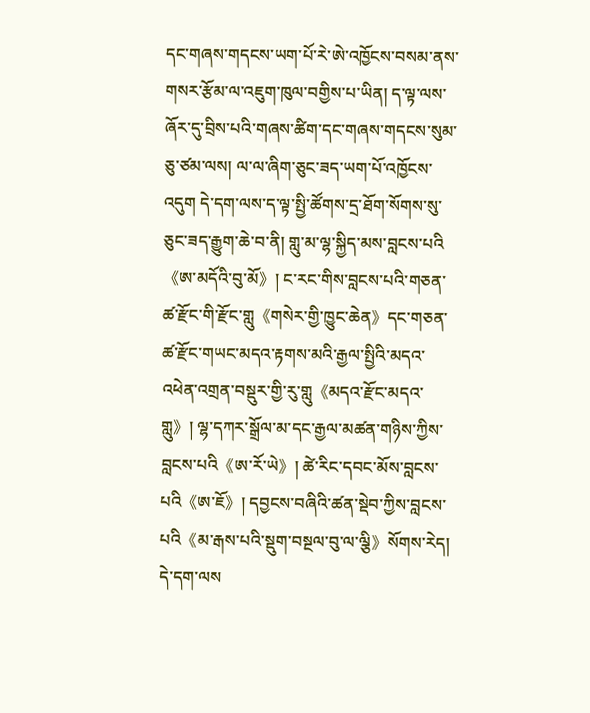དང་གཞས་གདངས་ཡག་པོ་རེ་ཨེ་འཁྱོངས་བསམ་ནས་གསར་རྩོམ་ལ་འཇུག་ཁུལ་བགྱིས་པ་ཡིན། ད་ལྟ་ལས་ཞོར་དུ་བྲིས་པའི་གཞས་ཚིག་དང་གཞས་གདངས་སུམ་ཅུ་ཙམ་ལས། ལ་ལ་ཞིག་ཅུང་ཟད་ཡག་པོ་འཁྱོངས་འདུག དེ་དག་ལས་ད་ལྟ་སྤྱི་ཚོགས་དྲ་ཐོག་སོགས་སུ་ཅུང་ཟད་རྒྱུག་ཆེ་བ་ནི། གླུ་མ་ལྷ་སྐྱིད་མས་བླངས་པའི《ཨ་མདོའི་བུ་མོ》། ང་རང་གིས་བླངས་པའི་གཅན་ཚ་རྫོང་གི་རྫོང་གླུ《གསེར་གྱི་ཁྱུང་ཆེན》དང་གཅན་ཚ་རྫོང་གཡང་མདའ་རྟགས་མའི་རྒྱལ་སྤྱིའི་མདའ་འཕེན་འགྲན་བསྡུར་གྱི་རུ་གླུ《མདའ་རྫོང་མདའ་གླུ》། ལྷ་དཀར་སྒྲོལ་མ་དང་རྒྱལ་མཚན་གཉིས་ཀྱིས་བླངས་པའི《ཨ་རོ་ཡེ》། ཚེ་རིང་དབང་མོས་བླངས་པའི《ཨ་ཇོ》། དབྱངས་བཞིའི་ཚན་སྡེབ་ཀྱིས་བླངས་པའི《མ་རྒས་པའི་སྡུག་བསྔལ་བུ་ལ་ལྕི》སོགས་རེད། དེ་དག་ལས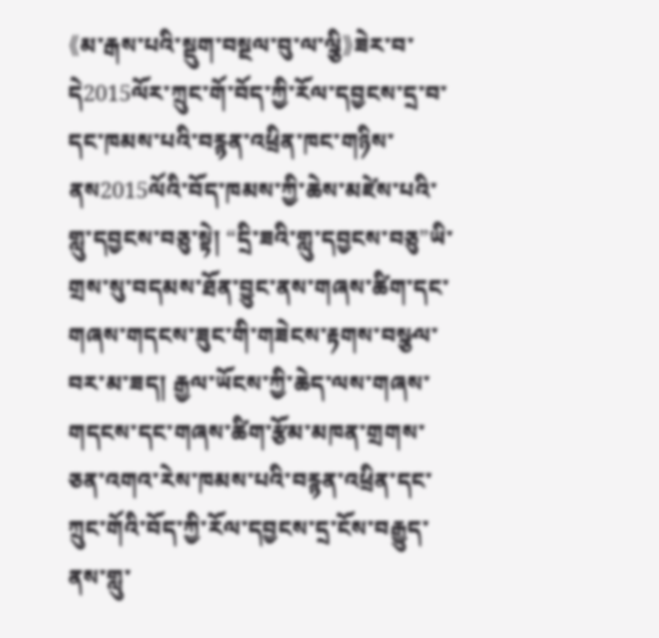《མ་རྒས་པའི་སྡུག་བསྔལ་བུ་ལ་ལྕི》ཟེར་བ་དེ2015ལོར་ཀྲུང་གོ་བོད་ཀྱི་རོལ་དབྱངས་དྲ་བ་དང་ཁམས་པའི་བརྙན་འཕྲིན་ཁང་གཉིས་ནས2015ལོའི་བོད་ཁམས་ཀྱི་ཆེས་མཛེས་པའི་གླུ་དབྱངས་བཅུ་སྟེ། “དྲི་ཟའི་གླུ་དབྱངས་བཅུ”ཡི་གྲས་སུ་བདམས་ཐོན་བྱུང་ནས་གཞས་ཚིག་དང་གཞས་གདངས་ཟུང་གི་གཟེངས་རྟགས་བསྩལ་བར་མ་ཟད། རྒྱལ་ཡོངས་ཀྱི་ཆེད་ལས་གཞས་གདངས་དང་གཞས་ཚིག་རྩོམ་མཁན་གྲགས་ཅན་འགའ་རེས་ཁམས་པའི་བརྙན་འཕྲིན་དང་ཀྲུང་གོའི་བོད་ཀྱི་རོལ་དབྱངས་དྲ་ངོས་བརྒྱུད་ནས་གླུ་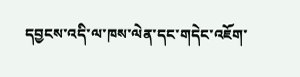དབྱངས་འདི་ལ་ཁས་ལེན་དང་གདེང་འཇོག་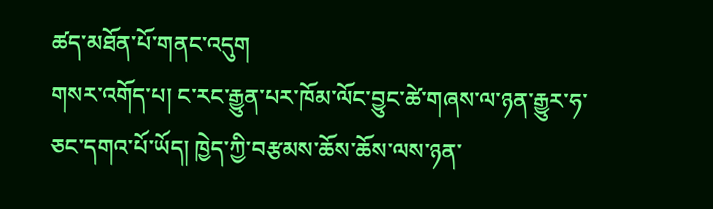ཚད་མཐོན་པོ་གནང་འདུག
གསར་འགོད་པ། ང་རང་རྒྱུན་པར་ཁོམ་ལོང་བྱུང་ཚེ་གཞས་ལ་ཉན་རྒྱུར་ཧ་ཅང་དགའ་པོ་ཡོད། ཁྱེད་ཀྱི་བརྩམས་ཆོས་ཆོས་ལས་ཉན་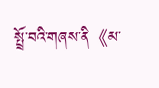སྤྲོ་བའི་གཞས་ནི《མ་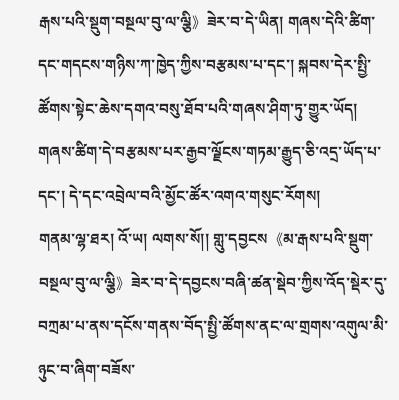རྒས་པའི་སྡུག་བསྔལ་བུ་ལ་ལྕི》ཟེར་བ་དེ་ཡིན། གཞས་དེའི་ཚིག་དང་གདངས་གཉིས་ཀ་ཁྱེད་ཀྱིས་བརྩམས་པ་དང་། སྐབས་དེར་སྤྱི་ཚོགས་སྟེང་ཆེས་དགའ་བསུ་ཐོབ་པའི་གཞས་ཤིག་ཏུ་གྱུར་ཡོད། གཞས་ཚིག་དེ་བརྩམས་པར་རྒྱབ་ལྗོངས་གཏམ་རྒྱུད་ཅི་འདྲ་ཡོད་པ་དང་། དེ་དང་འབྲེལ་བའི་མྱོང་ཚོར་འགའ་གསུང་རོགས།
གནམ་ལྷ་ཐར། འོ་ཡ། ལགས་སོ།། གླུ་དབྱངས《མ་རྒས་པའི་སྡུག་བསྔལ་བུ་ལ་ལྕི》ཟེར་བ་དེ་དབྱངས་བཞི་ཚན་སྡེབ་ཀྱིས་འོད་སྡེར་དུ་བཀྲམ་པ་ནས་དངོས་གནས་བོད་སྤྱི་ཚོགས་ནང་ལ་གྲགས་འགུལ་མི་ཉུང་བ་ཞིག་བཟོས་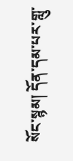སོང་སྙམ། དོན་དམ་པར་གླུ་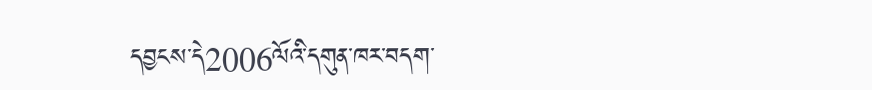དབྱངས་དེ2006ལོའི་དགུན་ཁར་བདག་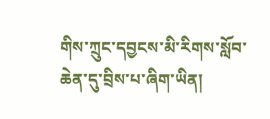གིས་ཀྲུང་དབྱངས་མི་རིགས་སློབ་ཆེན་དུ་བྲིས་པ་ཞིག་ཡིན།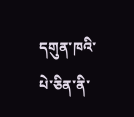དགུན་ཁའི་པེ་ཅིན་ནི་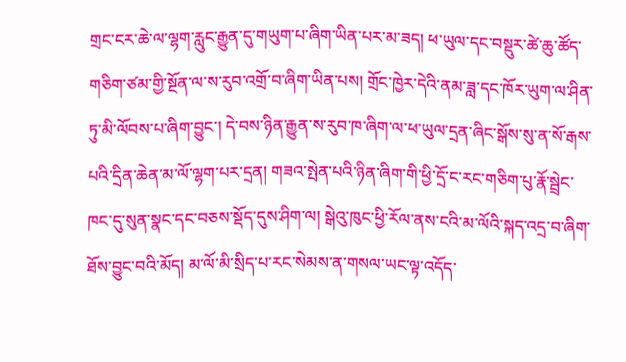གྲང་ངར་ཆེ་ལ་ལྷག་རླུང་རྒྱུན་དུ་གཡུག་པ་ཞིག་ཡིན་པར་མ་ཟད། ཕ་ཡུལ་དང་བསྡུར་ཚེ་ཆུ་ཚོད་གཅིག་ཙམ་གྱི་སྔོན་ལ་ས་རུབ་འགྲོ་བ་ཞིག་ཡིན་པས། གྲོང་ཁྱེར་དེའི་ནམ་ཟླ་དང་ཁོར་ཡུག་ལ་ཤིན་ཏུ་མི་ལོབས་པ་ཞིག་བྱུང་། དེ་བས་ཉིན་རྒྱུན་ས་རུབ་ཁ་ཞིག་ལ་ཕ་ཡུལ་དྲན་ཞིང་སྒོས་སུ་ན་སོ་རྒས་པའི་དྲིན་ཆེན་མ་ལོ་ལྷག་པར་དྲན། གཟའ་སྤེན་པའི་ཉིན་ཞིག་གི་ཕྱི་དྲོ་ང་རང་གཅིག་པུ་རྣོ་སྦྲེང་ཁང་དུ་སུན་སྣང་དང་བཅས་སྡོད་དུས་ཤིག་ལ། སྒེའུ་ཁུང་ཕྱི་རོལ་ནས་ངའི་མ་ལོའི་སྐད་འདྲ་བ་ཞིག་ཐོས་བྱུང་བའི་མོད། མ་ལོ་མི་སྲིད་པ་རང་སེམས་ན་གསལ་ཡང་ལྟ་འདོད་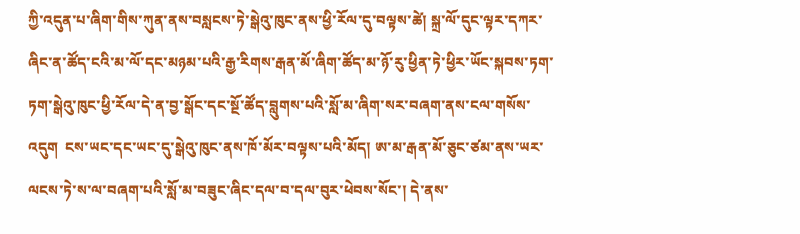ཀྱི་འདུན་པ་ཞིག་གིས་ཀུན་ནས་བསླངས་ཏེ་སྒེའུ་ཁུང་ནས་ཕྱི་རོལ་དུ་བལྟས་ཚེ། སྐྲ་ལོ་དུང་ལྟར་དཀར་ཞིང་ན་ཚོད་ངའི་མ་ལོ་དང་མཉམ་པའི་རྒྱ་རིགས་རྒན་མོ་ཞིག་ཚོད་མ་ཉོ་རུ་ཕྱིན་ཏེ་ཕྱིར་ཡོང་སྐབས་ཏག་ཏག་སྒེའུ་ཁུང་ཕྱི་རོལ་དེ་ན་བྱ་སྒོང་དང་སྔོ་ཚོད་བླུགས་པའི་སློ་མ་ཞིག་སར་བཞག་ནས་ངལ་གསོས་འདུག  ངས་ཡང་དང་ཡང་དུ་སྒེའུ་ཁུང་ནས་ཁོ་མོར་བལྟས་པའི་མོད། ཨ་མ་རྒན་མོ་ཅུང་ཙམ་ནས་ཡར་ལངས་ཏེ་ས་ལ་བཞག་པའི་སློ་མ་བཟུང་ཞིང་དལ་བ་དལ་བུར་ཕེབས་སོང་། དེ་ནས་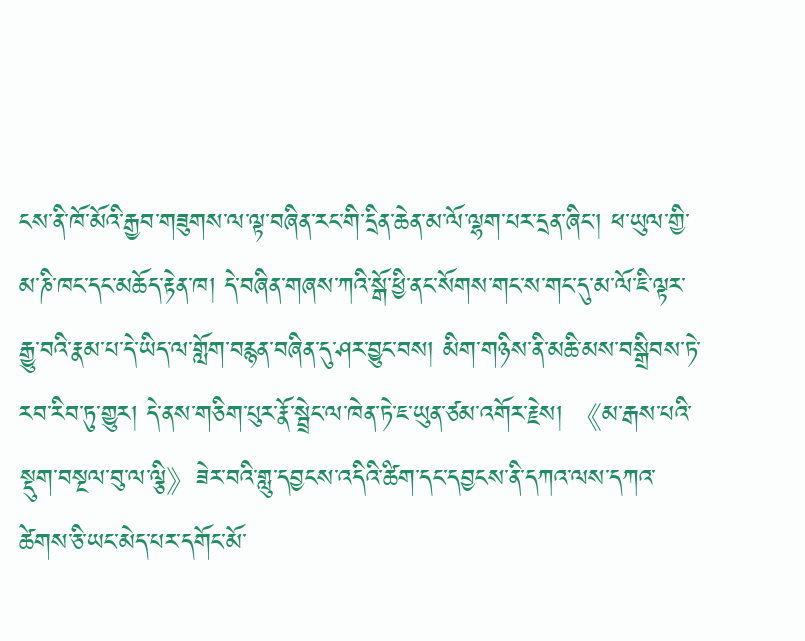ངས་ནི་ཁོ་མོའི་རྒྱབ་གཟུགས་ལ་ལྟ་བཞིན་རང་གི་དྲིན་ཆེན་མ་ལོ་ལྷག་པར་དྲན་ཞིང་། ཕ་ཡུལ་གྱི་མ་ཎི་ཁང་དང་མཆོད་རྟེན་ཁ། དེ་བཞིན་གཞས་ཀའི་སྒོ་ཕྱི་ནང་སོགས་གང་ས་གང་དུ་མ་ལོ་ཇི་ལྟར་རྒྱུ་བའི་རྣམ་པ་དེ་ཡིད་ལ་གློག་བརྙན་བཞིན་དུ་ཤར་བྱུང་བས། མིག་གཉིས་ནི་མཆི་མས་བསྒྲིབས་ཏེ་རབ་རིབ་ཏུ་གྱུར། དེ་ནས་གཅིག་པུར་རྣོ་སྦྲེང་ལ་ཁེན་ཏེ་ཇ་ཡུན་ཙམ་འགོར་རྗེས། 《མ་རྒས་པའི་སྡུག་བསྔལ་བུ་ལ་ལྕི》ཟེར་བའི་གླུ་དབྱངས་འདིའི་ཚིག་དང་དབྱངས་ནི་དཀའ་ལས་དཀའ་ཚེགས་ཅི་ཡང་མེད་པར་དགོང་མོ་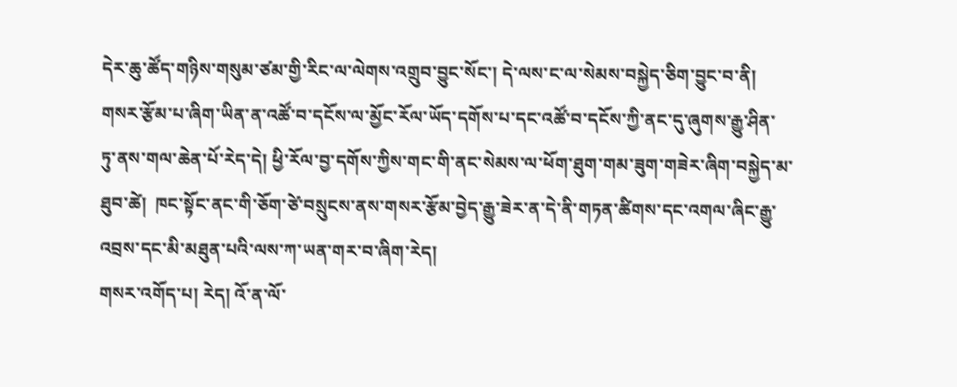དེར་ཆུ་ཚོད་གཉིས་གསུམ་ཙམ་གྱི་རིང་ལ་ལེགས་འགྲུབ་བྱུང་སོང་། དེ་ལས་ང་ལ་སེམས་བསྐྱེད་ཅིག་བྱུང་བ་ནི། གསར་རྩོམ་པ་ཞིག་ཡིན་ན་འཚོ་བ་དངོས་ལ་མྱོང་རོལ་ཡོད་དགོས་པ་དང་འཚོ་བ་དངོས་ཀྱི་ནང་དུ་ཞུགས་རྒྱུ་ཤིན་ཏུ་ནས་གལ་ཆེན་པོ་རེད་དེ། ཕྱི་རོལ་བྱ་དགོས་ཀྱིས་གང་གི་ནང་སེམས་ལ་ཕོག་ཐུག་གམ་ཟུག་གཟེར་ཞིག་བསྐྱེད་མ་ཐུབ་ཚེ།  ཁང་སྟོང་ནང་གི་ཅོག་ཙེ་བསྲུངས་ནས་གསར་རྩོམ་བྱེད་རྒྱུ་ཟེར་ན་དེ་ནི་གཏན་ཚིགས་དང་འགལ་ཞིང་རྒྱུ་འབྲས་དང་མི་མཐུན་པའི་ལས་ཀ་ཡན་གར་བ་ཞིག་རེད།
གསར་འགོད་པ། རེད། འོ་ན་ལོ་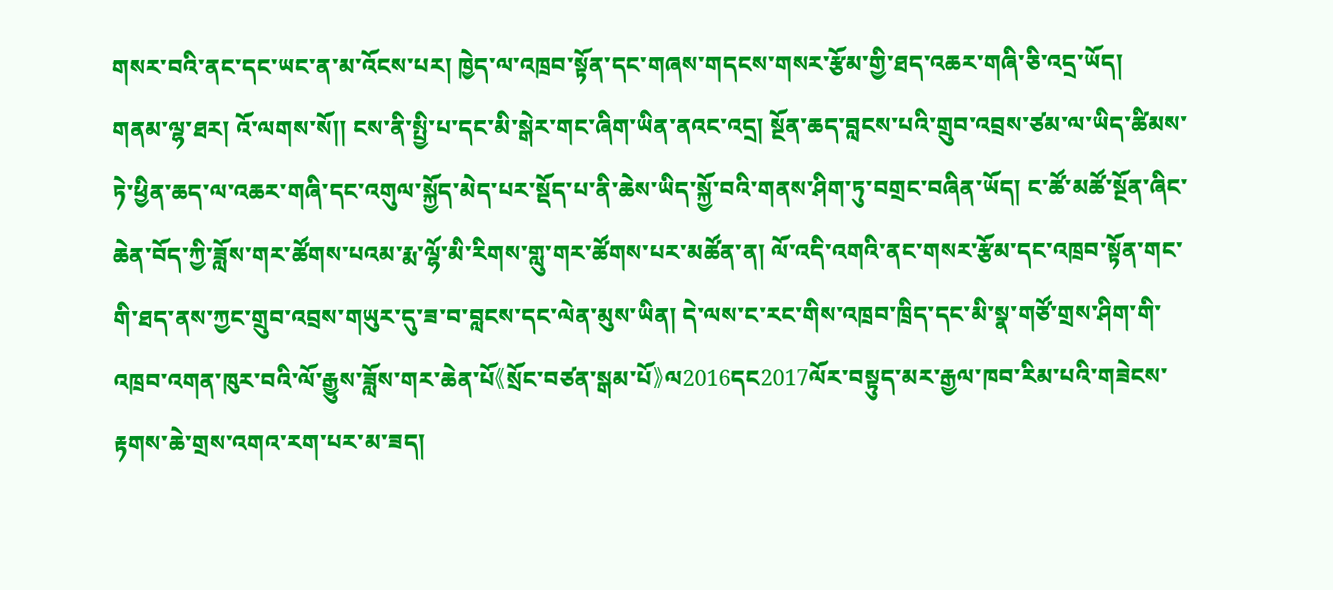གསར་བའི་ནང་དང་ཡང་ན་མ་འོངས་པར། ཁྱེད་ལ་འཁྲབ་སྟོན་དང་གཞས་གདངས་གསར་རྩོམ་གྱི་ཐད་འཆར་གཞི་ཅི་འདྲ་ཡོད།
གནམ་ལྷ་ཐར། འོ་ལགས་སོ།། ངས་ནི་སྤྱི་པ་དང་མི་སྒེར་གང་ཞིག་ཡིན་ནའང་འདྲ། སྔོན་ཆད་བླངས་པའི་གྲུབ་འབྲས་ཙམ་ལ་ཡིད་ཚིམས་ཏེ་ཕྱིན་ཆད་ལ་འཆར་གཞི་དང་འགུལ་སྐྱོད་མེད་པར་སྡོད་པ་ནི་ཆེས་ཡིད་སྐྱོ་བའི་གནས་ཤིག་ཏུ་བགྲང་བཞིན་ཡོད། ང་ཚོ་མཚོ་སྔོན་ཞིང་ཆེན་བོད་ཀྱི་ཟློས་གར་ཚོགས་པའམ་རྨ་ལྷོ་མི་རིགས་གླུ་གར་ཚོགས་པར་མཚོན་ན། ལོ་འདི་འགའི་ནང་གསར་རྩོམ་དང་འཁྲབ་སྟོན་གང་གི་ཐད་ནས་ཀྱང་གྲུབ་འབྲས་གཡུར་དུ་ཟ་བ་བླངས་དང་ལེན་མུས་ཡིན། དེ་ལས་ང་རང་གིས་འཁྲབ་ཁྲིད་དང་མི་སྣ་གཙོ་གྲས་ཤིག་གི་འཁྲབ་འགན་ཁུར་བའི་ལོ་རྒྱུས་ཟློས་གར་ཆེན་པོ《སྲོང་བཙན་སྒམ་པོ》ལ2016དང2017ལོར་བསྟུད་མར་རྒྱལ་ཁབ་རིམ་པའི་གཟེངས་རྟགས་ཆེ་གྲས་འགའ་རག་པར་མ་ཟད།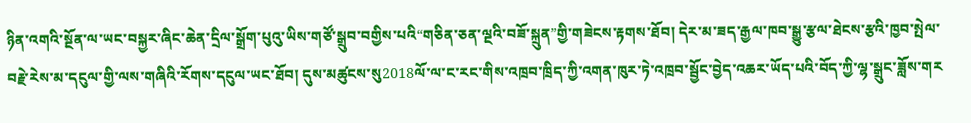ཉིན་འགའི་སྔོན་ལ་ཡང་བསྐྱར་ཞིང་ཆེན་དྲིལ་སྒྲོག་པུའུ་ཡིས་གཙོ་སྒྲུབ་བགྱིས་པའི“གཅིན་ཅན་ལྔའི་བཟོ་སྐྲུན”གྱི་གཟེངས་རྟགས་ཐོབ། དེར་མ་ཟད་རྒྱལ་ཁབ་སྒྱུ་རྩལ་ཐེངས་རྩའི་ཁྱབ་སྤེལ་བརྗེ་རེས་མ་དངུལ་གྱི་ལས་གཞིའི་རོགས་དངུལ་ཡང་ཐོབ། དུས་མཚུངས་སུ2018ལོ་ལ་ང་རང་གིས་འཁྲབ་ཁྲིད་ཀྱི་འགན་ཁུར་ཏེ་འཁྲབ་སྦྱོང་བྱེད་འཆར་ཡོད་པའི་བོད་ཀྱི་ལྷ་སྒྲུང་ཟློས་གར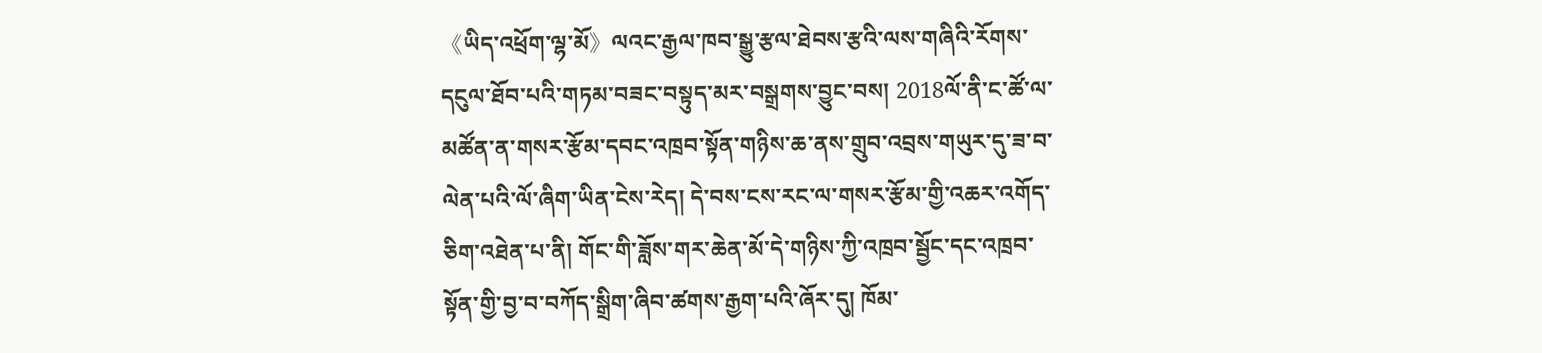《ཡིད་འཕྲོག་ལྷ་མོ》ལའང་རྒྱལ་ཁབ་སྒྱུ་རྩལ་ཐེབས་རྩའི་ལས་གཞིའི་རོགས་དངུལ་ཐོབ་པའི་གཏམ་བཟང་བསྟུད་མར་བསྒྲགས་བྱུང་བས། 2018ལོ་ནི་ང་ཚོ་ལ་མཚོན་ན་གསར་རྩོམ་དབང་འཁྲབ་སྟོན་གཉིས་ཆ་ནས་གྲུབ་འབྲས་གཡུར་དུ་ཟ་བ་ལེན་པའི་ལོ་ཞིག་ཡིན་ངེས་རེད། དེ་བས་ངས་རང་ལ་གསར་རྩོམ་གྱི་འཆར་འགོད་ཅིག་འཐེན་པ་ནི། གོང་གི་ཟློས་གར་ཆེན་མོ་དེ་གཉིས་ཀྱི་འཁྲབ་སྦྱོང་དང་འཁྲབ་སྟོན་གྱི་བྱ་བ་བཀོད་སྒྲིག་ཞིབ་ཚགས་རྒྱག་པའི་ཞོར་དུ། ཁོམ་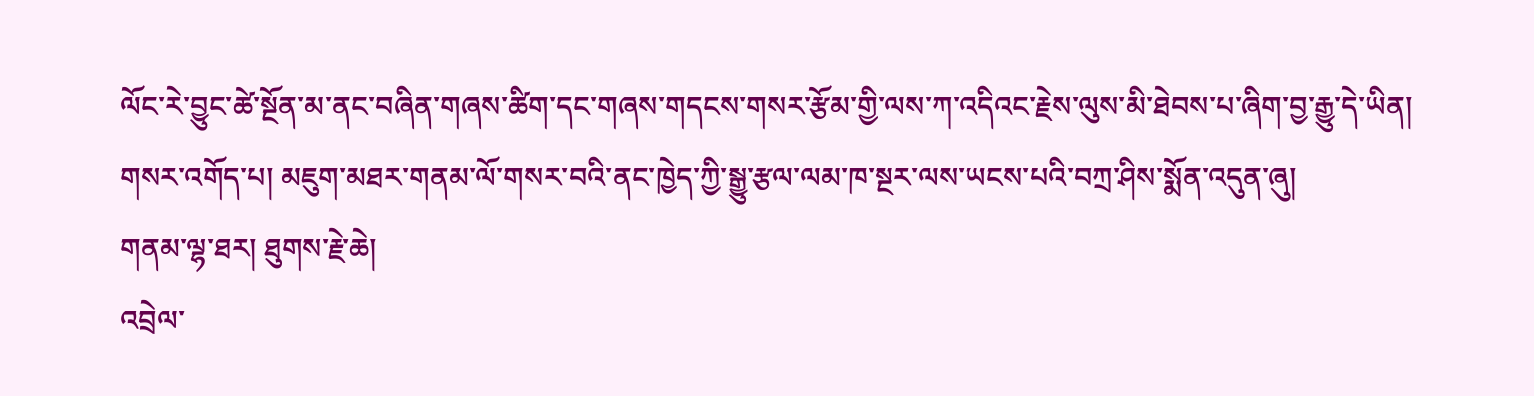ལོང་རེ་བྱུང་ཚེ་སྔོན་མ་ནང་བཞིན་གཞས་ཚིག་དང་གཞས་གདངས་གསར་རྩོམ་གྱི་ལས་ཀ་འདིའང་རྗེས་ལུས་མི་ཐེབས་པ་ཞིག་བྱ་རྒྱུ་དེ་ཡིན།
གསར་འགོད་པ། མཇུག་མཐར་གནམ་ལོ་གསར་བའི་ནང་ཁྱེད་ཀྱི་སྒྱུ་རྩལ་ལམ་ཁ་སྔར་ལས་ཡངས་པའི་བཀྲ་ཤིས་སྨོན་འདུན་ཞུ།
གནམ་ལྷ་ཐར། ཐུགས་རྗེ་ཆེ།
འབྲེལ་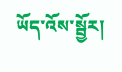ཡོད་འོས་སྦྱོར།